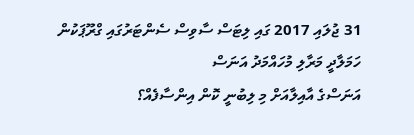31 ޖުލައި 2017 ގައި ލިޓަސް ސާވިސް ސެންޓަރުގައި ގްރޫޕަކުން ހަމަލާދީ މަރާލި މުހައްމަދު އަނަސް
އަނަސްގެ އާއިލާއަށް މި ލިބުނީ ކޮން އިންސާފެއް؟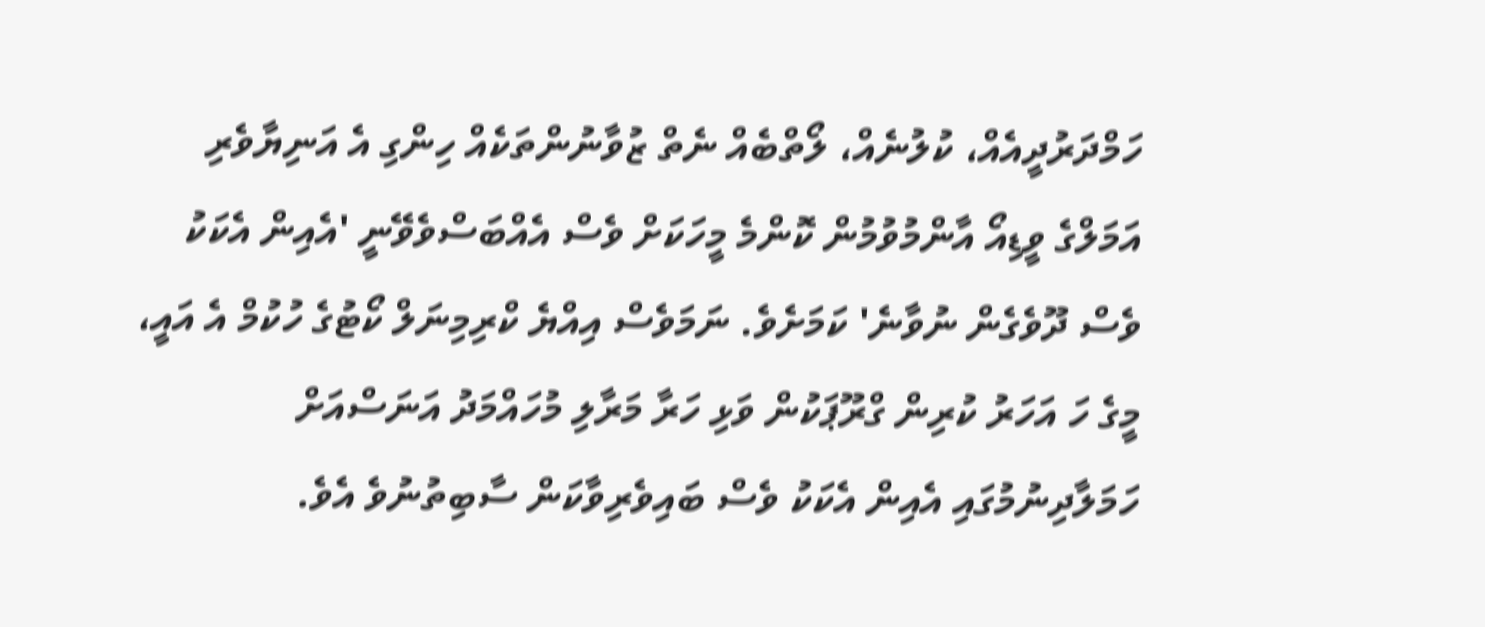ހަމްދަރުދީއެއް، ކުލުނެއް، ލޯތްބެއް ނެތް ޒުވާނުންތަކެއް ހިންގި އެ އަނިޔާވެރި އަމަލްގެ ވީޑިއޯ އާންމުވުމުން ކޮންމެ މީހަކަށް ވެސް އެއްބަސްވެވޭނީ 'އެއިން އެކަކު ވެސް ދޫވެގެން ނުވާނެ' ކަމަށެވެ. ނަމަވެސް އިއްޔެ ކްރިމިނަލް ކޯޓުގެ ހުކުމް އެ އައީ، މީގެ ހަ އަހަރު ކުރިން ގްރޫޕަކުން ވަޅި ހަރާ މަރާލި މުހައްމަދު އަނަސްއަށް ހަމަލާދިނުމުގައި އެއިން އެކަކު ވެސް ބައިވެރިވާކަން ސާބިތުނުވެ އެވެ.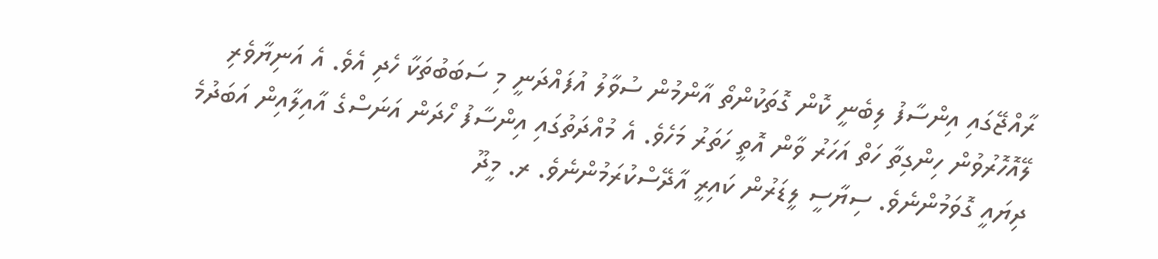ރާއްޖޭގައި އިންސާފު ލިބެނީ ކޮން ގޮތަކުންތޯ އާންމުން ސުވާލު އުފައްދަނީ މި ސަބަބުތަކާ ހެދި އެވެ. އެ އަނިޔާވެރި ލޭއޮހޮރުވުން ހިންގިތާ ހަތް އަހަރު ވާން އޮތީ ހަތަރު މަހެވެ. އެ މުއްދަތުގައި އިންސާފު ހޯދަން އަނަސްގެ އާއިލާއިން އަބަދުމެ ދިޔައީ ގޮވަމުންނެވެ. ސިޔާސީ ލީޑަރުން ކައިރީ އާދޭސްކުރަމުންނެވެ. ރ. މީދޫ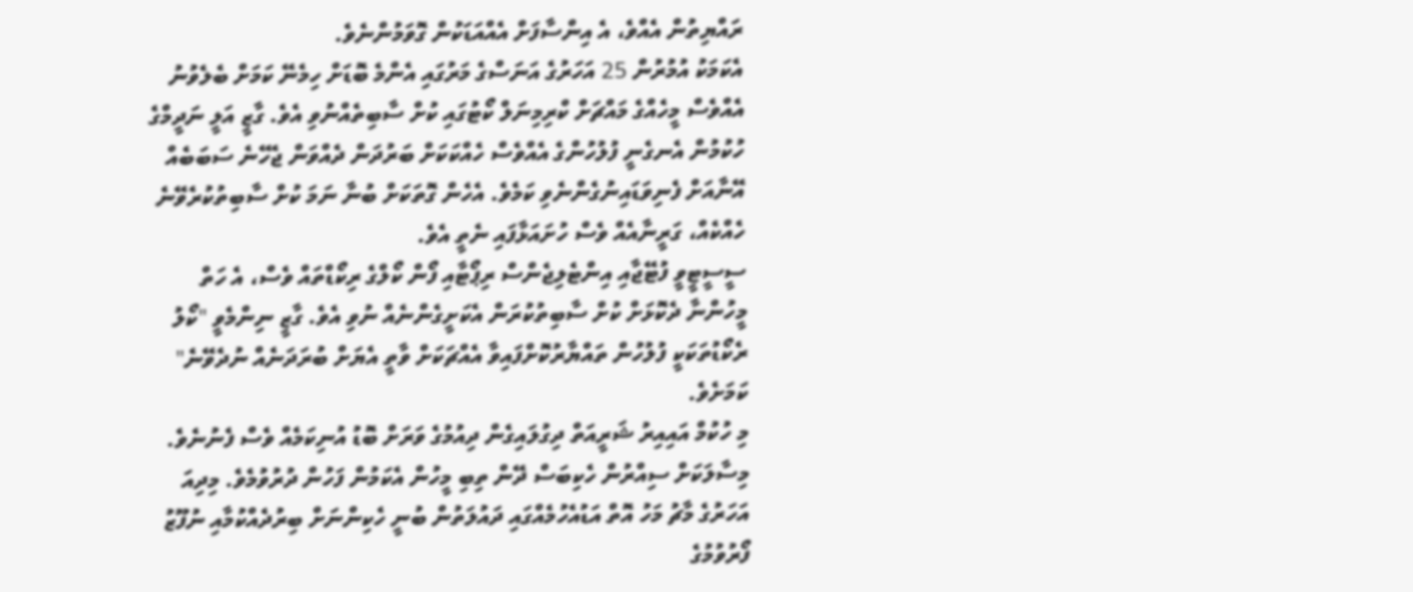ރައްޔިތުން އެއްވެ، އެ އިންސާފަށް އެއްއަޑަކުން ގޮވަމުންނެވެ.
އެކަމަކު އުމުރުން 25 އަހަރުގެ އަނަސްގެ މަރުގައި އެންމެ ބޮޑަށް ހިމެނޭ ކަމަށް ބެލެވުނު އެއްވެސް މީހެއްގެ މައްޗަށް ކްރިމިނަލް ކޯޓުގައި ކުށް ސާބިތެއްނުވި އެވެ. ގާޒީ އަލީ ނަދީމްގެ ހުކުމުން އެނގެނީ ފުލުހުންގެ އެއްވެސް ހެއްކަކަށް ބަރުދަން ދެއްވަން ޖެހޭނެ ސަބަބެއް އޭނާއަށް ފެނިވަޑައިނުގެންނެވި ކަމެވެ. އެހެން ގޮތަކަށް ބުނާ ނަމަ ކުށް ސާބިތުކުރެވޭނެ ހެއްކެއް، ގަރީނާއެއް ވެސް ހުށައަޅާފައި ނެތީ އެވެ.
ސީސީޓީވީ ފުޓޭޖާއި އިންޓެލިޖެންސް ރިޕޯޓާއި ފޯން ކޯލްގެ ރިކޯޑްތައް ވެސް، އެ ހަތް މީހުންނާ ދެކޮޅަށް ކުށް ސާބިތުކުރަން އެކަށީގެންނެއް ނުވި އެވެ. ގާޒީ ނިންމެވީ "ކޯލު ރެކޯޑުތަކަކީ ފުލުހުން ތައްޔާރުކޮށްފައިވާ އެއްޗަކަށް ވާތީ އެޔަށް ބުރަދަނެއް ނުދެވޭނެ" ކަމަށެވެ.
މި ހުކުމް އައިއިރު ޝަރީއަތް ދިގުލައިގެން ދިއުމުގެ ވަރަށް ބޮޑު އުނިކަމެއް ވެސް ފެނުނެވެ. މިސާލަކަށް ސިއްރުން ހެކިބަސް ދޭން ތިބި މީހުން އެކަމުން ފަހުން ދުރުވުމެވެ. މިދިއަ އަހަރުގެ މާޗު މަހު އޮތް އަޑުއެހުމެއްގައި ދައުލަތުން ބުނީ ހެކިންނަށް ބިރުދެއްކުމާއި ނުފޫޒު ފޯރުވުމުގެ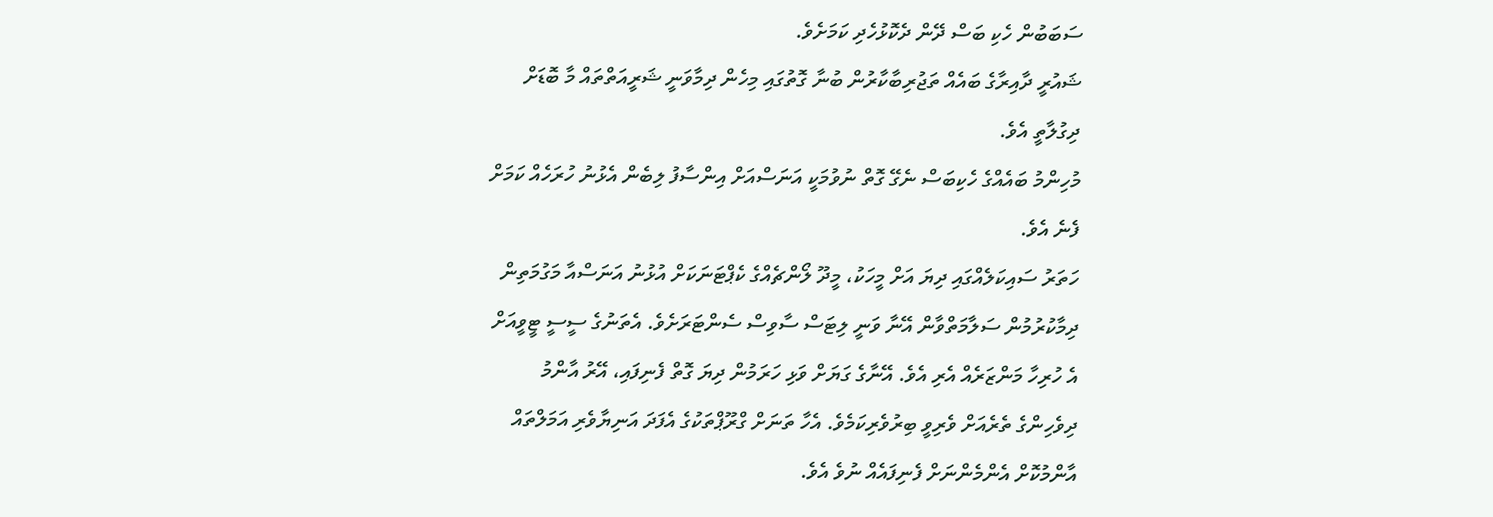ސަބަބުން ހެކި ބަސް ދޭން ދެކޮޅުހެދި ކަމަށެވެ.
ޝައުރީ ދާއިރާގެ ބައެއް ތަޖުރިބާކާރުން ބުނާ ގޮތުގައި މިހެން ދިމާވަނީ ޝަރީއަތްތައް މާ ބޮޑަށް ދިގުލާތީ އެވެ.
މުހިންމު ބައެއްގެ ހެކިބަސް ނެގޭ ގޮތް ނުވުމަކީ އަނަސްއަށް އިންސާފު ލިބެން އެޅުނު ހުރަހެއް ކަމަށް ފެނެ އެވެ.
ހަތަރު ސައިކަލެއްގައި ދިޔަ އަށް މީހަކު، މީދޫ ލޯންޗެއްގެ ކެޕްޓަނަކަށް އުޅުނު އަނަސްއާ މަގުމަތިން ދިމާކުރުމުން ސަލާމަތްވާން އޭނާ ވަނީ ލިޓަސް ސާވިސް ސެންޓަރަށެވެ. އެތަނުގެ ސީސީ ޓީވީއަށް އެ ހުރިހާ މަންޒަރެއް އެރި އެވެ. އޭނާގެ ގަޔަށް ވަޅި ހަރަމުން ދިޔަ ގޮތް ފެނިފައި، އޭރު އާންމު ދިވެހިންގެ ތެރެއަށް ވެރިވީ ބިރުވެރިކަމެވެ. އެހާ ތަނަށް ގްރޫޕްތަކުގެ އެފަދަ އަނިޔާވެރި އަމަލްތައް އާންމުކޮށް އެންމެންނަށް ފެނިފައެއް ނުވެ އެވެ.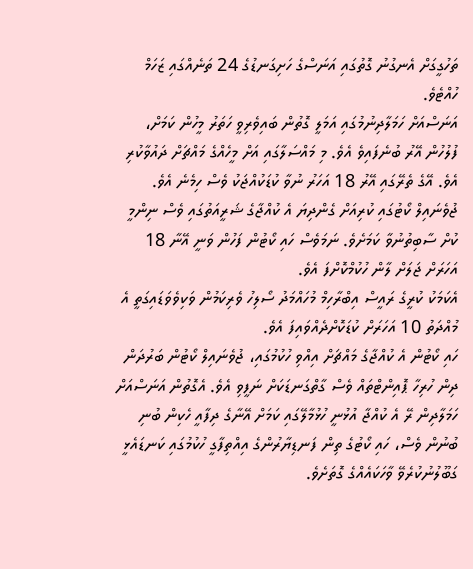ތަހުގީގަށް އެނގުނު ގޮތުގައި އަނަސްގެ ހަށިގަނޑުގެ 24 ތަނެއްގައި ޒަހަމް ހުއްޓެވެ.
އަނަސްއަށް ހަމަލާދިނުމުގައި އަމަލީ ގޮތުން ބައިވެރިވީ ހަތަރު މީހުން ކަމަށް، ފުލުހުން އޭރު ބުނެފައިވެ އެވެ. މި މައްސަލާގައި އަށް މީހެއްގެ މައްޗަށް ދައުވާކުރި އެވެ. އޭގެ ތެރޭގައި އޭރު 18 އަހަރު ނުވާ ކުޑަކުއްޖަކު ވެސް ހިމެނެ އެވެ. ޖުވެނައިލް ކޯޓުގައި ކުރިއަށް ގެންދިޔަ އެ ކުއްޖާގެ ޝަރީއަތުގައި ވެސް ނިންމީ ކުށް ސާބިތުނުވާ ކަމަށެވެ. ނަމަވެސް ހައި ކޯޓުން ފަހުން ވަނީ އޭނާ 18 އަހަރަށް ޖަލަށް ލާން ހުކުމްކޮށްފަ އެވެ.
އެކަމަކު ކުރީގެ ރައީސް އިބްރާހިމް މުހައްމަދު ސޯލިހު ވެރިކަމުން ވަކިވެވަޑައިގަތީ އެ މުއްދަތު 10 އަހަރަށް ކުޑަކޮށްދެއްވައިފަ އެވެ.
ހައި ކޯޓުން އެ ކުއްޖާގެ މައްޗަށް އިއްވި ހުކުމުގައި، ޖުވެނައިލް ކޯޓުން ބަރުދަން ދިން ހުރިހާ ޕޮއިންޓްތައް ވެސް ގާތްގަނޑަކަށް ނަފީވި އެވެ. އެގޮތުން އަނަސްއަށް ހަމަލާދިން ރޭ އެ ކުއްޖާ އުޅުނީ ހުޅުމާލޭގައި ކަމަށް އޭނާގެ ދިފާއީ ހެކިން ބުނި ބުނުން ވެސް، ހައި ކޯޓުގެ ތިން ފަނޑިޔާރުންގެ އިއްތިފާގީ ހުކުމުގައި ކަނޑައެޅީ ގަބޫލުނުކުރެވޭ ވާހަކައެއްގެ ގޮތަށެވެ.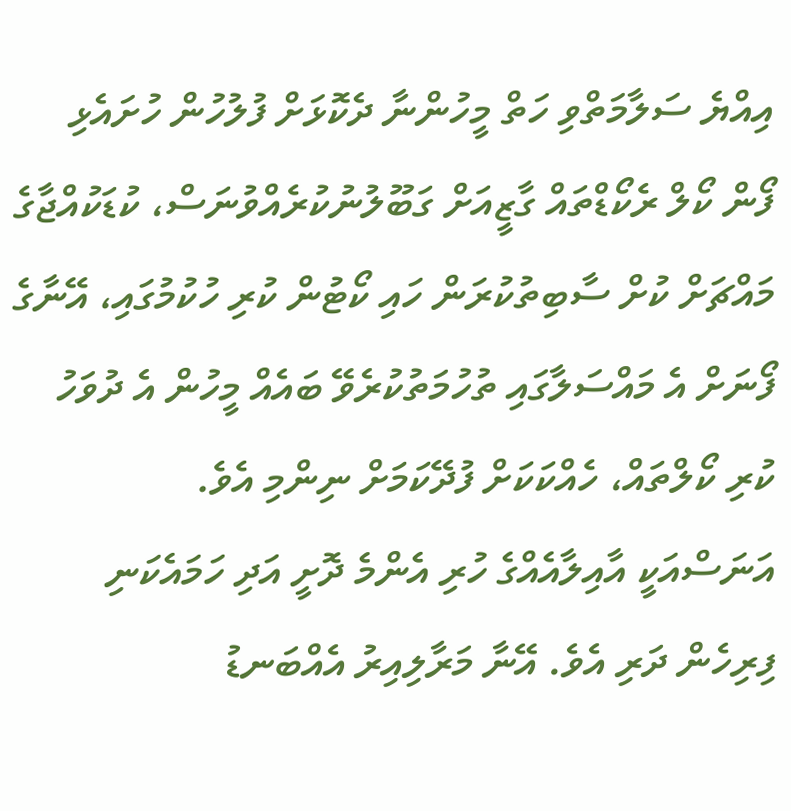އިއްޔެ ސަލާމަތްވި ހަތް މީހުންނާ ދެކޮޅަށް ފުލުހުން ހުށައެޅި ފޯން ކޯލް ރެކޯޑްތައް ގާޒީއަށް ގަބޫލުނުކުރެއްވުނަސް، ކުޑަކުއްޖާގެ މައްޗަށް ކުށް ސާބިތުކުރަން ހައި ކޯޓުން ކުރި ހުކުމުގައި، އޭނާގެ ފޯނަށް އެ މައްސަލާގައި ތުހުމަތުކުރެވޭ ބައެއް މީހުން އެ ދުވަހު ކުރި ކޯލްތައް، ހެއްކަކަށް ފުދޭކަމަށް ނިންމި އެވެ.
އަނަސްއަކީ އާއިލާއެއްގެ ހުރި އެންމެ ދޮށީ އަދި ހަމައެކަނި ފިރިހެން ދަރި އެވެ. އޭނާ މަރާލިއިރު އެއްބަނޑު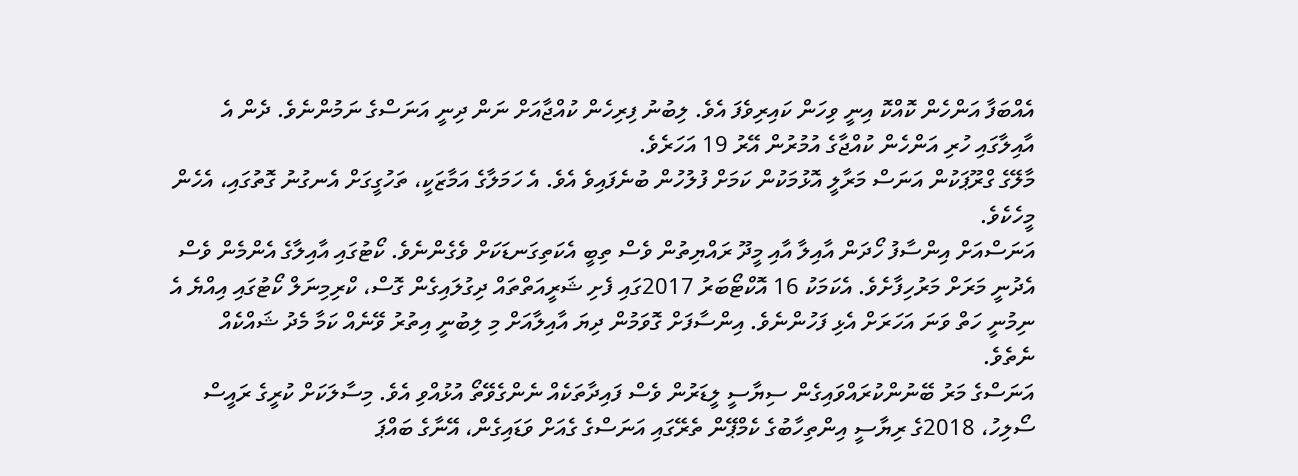އެއްބަފާ އަންހެން ކޮއްކޮ އިނީ ވިހަން ކައިރިވެފަ އެވެ. ލިބުނު ފިރިހެން ކުއްޖާއަށް ނަން ދިނީ އަނަސްގެ ނަމުންނެވެ. ދެން އެ އާއިލާގައި ހުރި އަންހެން ކުއްޖާގެ އުމުރުން އޭރު 19 އަހަރެވެ.
މާލޭގެ ގްރޫޕަކުން އަނަސް މަރާލީ އޮޅުމަކުން ކަމަށް ފުލުހުން ބުނެފައިވެ އެވެ. އެ ހަމަލާގެ އަމާޒަކީ، ތަހުގީގަށް އެނގުނު ގޮތުގައި، އެހެން މީހެކެވެ.
އަނަސްއަށް އިންސާފު ހޯދަން އާއިލާ އާއި މީދޫ ރައްޔިތުން ވެސް ތިބީ އެކަތިގަނޑަކަށް ވެގެންނެވެ. ކޯޓުގައި އާއިލާގެ އެންމެން ވެސް އެދުނީ މަރަށް މަރުހިފާށެވެ. އެކަމަކު 16 އޮކްޓޯބަރު 2017ގައި ފެށި ޝަރީއަތްތައް ދިގުލައިގެން ގޮސް، ކްރިމިނަލް ކޯޓުގައި އިއްޔެ އެ ނިމުނީ ހަތް ވަނަ އަހަރަށް އެޅި ފަހުންނެވެ. އިންސާފަށް ގޮވަމުން ދިޔަ އާއިލާއަށް މި ލިބުނީ އިތުރު ވޭނެއް ކަމާ މެދު ޝައްކެއް ނެތެވެ.
އަނަސްގެ މަރު ބޭނުންކުރައްވައިގެން ސިޔާސީ ލީޑަރުން ވެސް ފައިދާތަކެއް ނެންގެވޭތޯ އުޅުއްވި އެވެ. މިސާލަކަށް ކުރީގެ ރައީސް ސޯލިހު، 2018ގެ ރިޔާސީ އިންތިހާބުގެ ކެމްޕޭން ތެރޭގައި އަނަސްގެ ގެއަށް ވަޑައިގެން، އޭނާގެ ބައްޕަ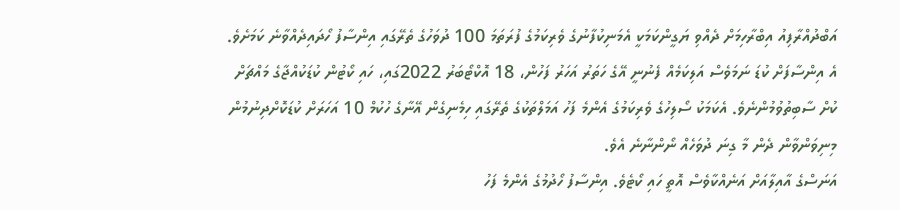އަބްދުއްރާފިއު އިބްރާހިމަށް ދެއްވި ޔަގީންކަމަކީ އެމަނިކުފާނުގެ ވެރިކަމުގެ ފުރަތަމަ 100 ދުވަހުގެ ތެރޭގައި އިންސާފު ހޯދައިދެއްވާނެ ކަމަށެވެ.
އެ އިންސާފަށް ކުޑަ ނަމަވެސް އަލިކަމެއް ފެނުނީ އޭގެ ހަތަރު އަހަރު ފަހުން، 18 އޮކްޓޯބަރު 2022ގައި، ހައި ކޯޓުން ކުޑަކުއްޖާގެ މައްޗަށް ކުށް ސާބިތުވުމުންނެވެ. އެކަމަކު ސޯލިހުގެ ވެރިކަމުގެ އެންމެ ފަހު އަމަލްތަކުގެ ތެރޭގައި ހިމެނިގެން އޭނާގެ ހުކުމް 10 އަހަރަށް ކުޑަކޮށްދިނުމުން މިނިވަންވާން ދެން މާ ގިނަ ދުވަހެއް ނޯންނާނެ އެވެ.
އަނަސްގެ އާއިލާއަށް އަނެއްކާވެސް އޮތީ ހައި ކޯޓެވެ. އިންސާފު ހޯދުމުގެ އެންމެ ފަހު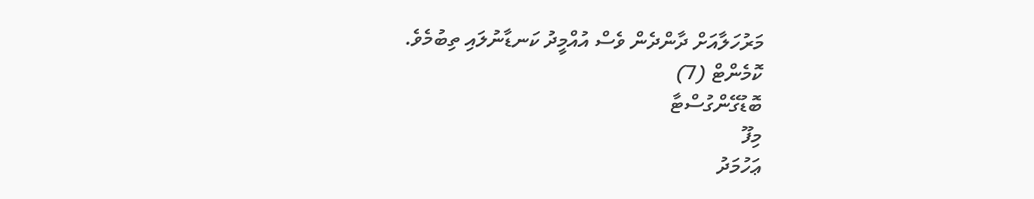މަރުހަލާއަށް ދާންދެން ވެސް އުއްމީދު ކަނޑާނުލައި ތިބުމެވެ.
ކޮމެންޓް (7)
ބޮޑުގޭންގުސްޓާ
މިފޫ
ޢަހުމަދު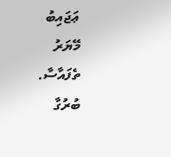ޢަޖައިބު
މޭޔަރު
ތެފައާސާ.
ބުރުގާ